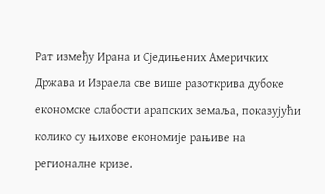Рат између Ирана и Сједињених Америчких Држава и Израела све више разоткрива дубоке економске слабости арапских земаља, показујући колико су њихове економије рањиве на регионалне кризе.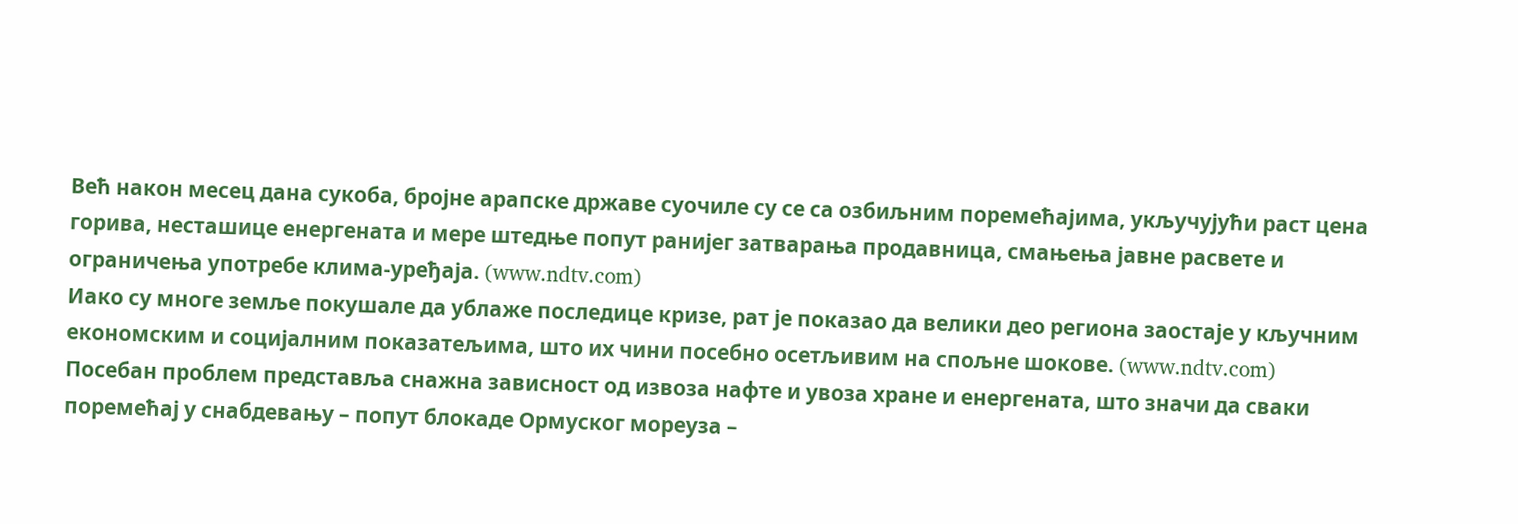Већ након месец дана сукоба, бројне арапске државе суочиле су се са озбиљним поремећајима, укључујући раст цена горива, несташице енергената и мере штедње попут ранијег затварања продавница, смањења јавне расвете и ограничења употребе клима-уређаја. (www.ndtv.com)
Иако су многе земље покушале да ублаже последице кризе, рат је показао да велики део региона заостаје у кључним економским и социјалним показатељима, што их чини посебно осетљивим на спољне шокове. (www.ndtv.com)
Посебан проблем представља снажна зависност од извоза нафте и увоза хране и енергената, што значи да сваки поремећај у снабдевању – попут блокаде Ормуског мореуза –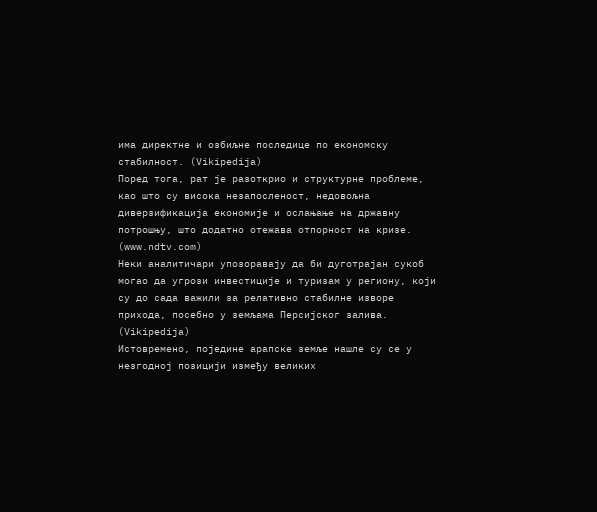има директне и озбиљне последице по економску стабилност. (Vikipedija)
Поред тога, рат је разоткрио и структурне проблеме, као што су висока незапосленост, недовољна диверзификација економије и ослањање на државну потрошњу, што додатно отежава отпорност на кризе. (www.ndtv.com)
Неки аналитичари упозоравају да би дуготрајан сукоб могао да угрози инвестиције и туризам у региону, који су до сада важили за релативно стабилне изворе прихода, посебно у земљама Персијског залива. (Vikipedija)
Истовремено, поједине арапске земље нашле су се у незгодној позицији између великих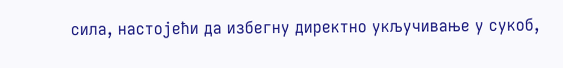сила, настојећи да избегну директно укључивање у сукоб,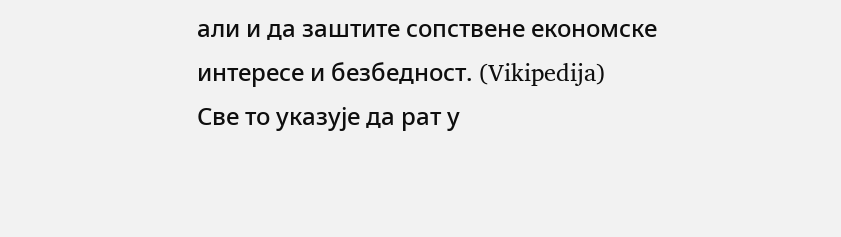али и да заштите сопствене економске интересе и безбедност. (Vikipedija)
Све то указује да рат у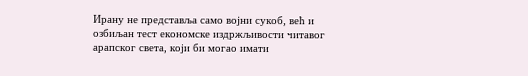Ирану не представља само војни сукоб, већ и озбиљан тест економске издржљивости читавог арапског света, који би могао имати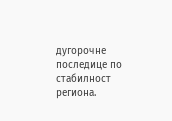дугорочне последице по стабилност региона.